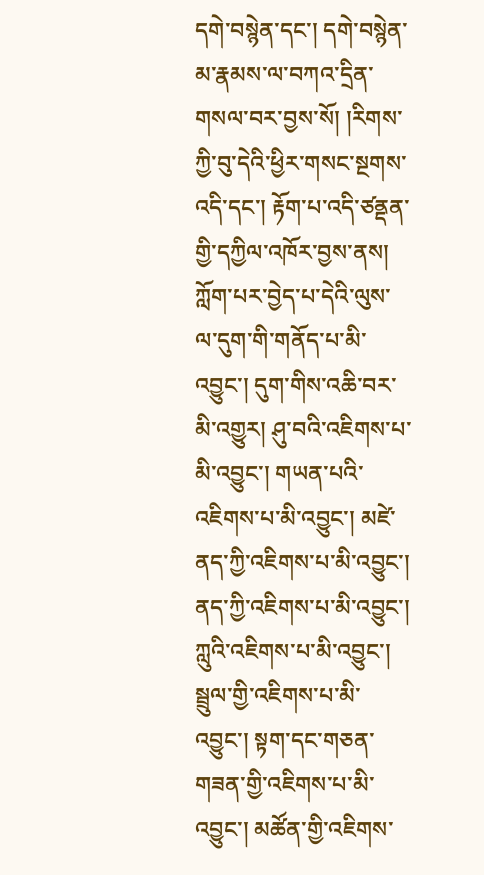དགེ་བསྙེན་དང་། དགེ་བསྙེན་མ་རྣམས་ལ་བཀའ་དྲིན་གསལ་བར་བྱས་སོ། །རིགས་ཀྱི་བུ་དེའི་ཕྱིར་གསང་སྔགས་འདི་དང་། རྟོག་པ་འདི་ཙནྡན་གྱི་དཀྱིལ་འཁོར་བྱས་ནས། ཀློག་པར་བྱེད་པ་དེའི་ལུས་ལ་དུག་གི་གནོད་པ་མི་འབྱུང་། དུག་གིས་འཆི་བར་མི་འགྱུར། ཤུ་བའི་འཇིགས་པ་མི་འབྱུང་། གཡན་པའི་འཇིགས་པ་མི་འབྱུང་། མཛེ་ནད་ཀྱི་འཇིགས་པ་མི་འབྱུང་། ནད་ཀྱི་འཇིགས་པ་མི་འབྱུང་། ཀླུའི་འཇིགས་པ་མི་འབྱུང་། སྦྲུལ་གྱི་འཇིགས་པ་མི་འབྱུང་། སྟག་དང་གཅན་གཟན་གྱི་འཇིགས་པ་མི་འབྱུང་། མཚོན་གྱི་འཇིགས་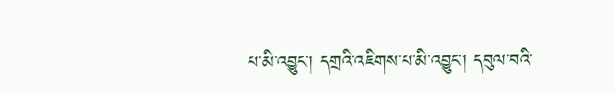པ་མི་འབྱུང་། དགྲའི་འཇིགས་པ་མི་འབྱུང་། དབུལ་བའི་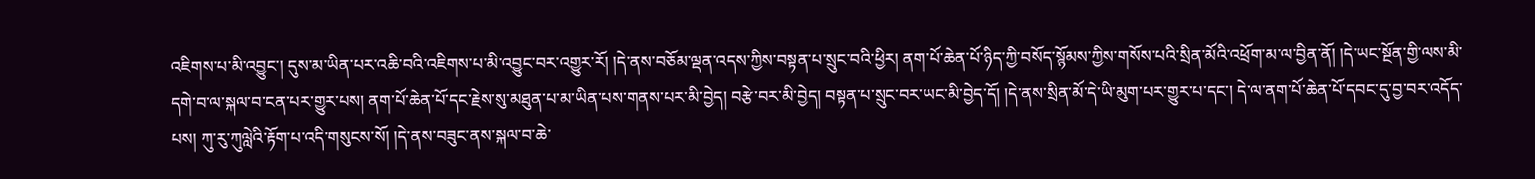འཇིགས་པ་མི་འབྱུང་། དུས་མ་ཡིན་པར་འཆི་བའི་འཇིགས་པ་མི་འབྱུང་བར་འགྱུར་རོ། །དེ་ནས་བཅོམ་ལྡན་འདས་ཀྱིས་བསྟན་པ་སྲུང་བའི་ཕྱིར། ནག་པོ་ཆེན་པོ་ཉིད་ཀྱི་བསོད་སྙོམས་ཀྱིས་གསོས་པའི་སྲིན་མོའི་འཕྲོག་མ་ལ་བྱིན་ནོ། །དེ་ཡང་སྔོན་གྱི་ལས་མི་དགེ་བ་ལ་སྐལ་བ་ངན་པར་གྱུར་པས། ནག་པོ་ཆེན་པོ་དང་རྗེས་སུ་མཐུན་པ་མ་ཡིན་པས་གནས་པར་མི་བྱེད། བརྩེ་བར་མི་བྱེད། བསྟན་པ་སྲུང་བར་ཡང་མི་བྱེད་དོ། །དེ་ནས་སྲིན་མོ་དེ་ཡི་མུག་པར་གྱུར་པ་དང་། དེ་ལ་ནག་པོ་ཆེན་པོ་དབང་དུ་བྱ་བར་འདོད་པས། ཀུ་རུ་ཀུལླེའི་རྟོག་པ་འདི་གསུངས་སོ། །དེ་ནས་བཟུང་ནས་སྐལ་བ་ཆེ་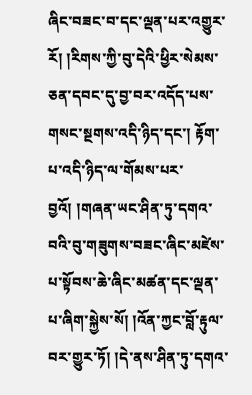ཞིང་བཟང་བ་དང་ལྡན་པར་འགྱུར་རོ། །རིགས་ཀྱི་བུ་དེའི་ཕྱིར་སེམས་ཅན་དབང་དུ་བྱ་བར་འདོད་པས་གསང་སྔགས་འདི་ཉིད་དང་། རྟོག་པ་འདི་ཉིད་ལ་གོམས་པར་བྱའོ། །གཞན་ཡང་ཤིན་ཏུ་དགའ་བའི་བུ་གཟུགས་བཟང་ཞིང་མཛེས་པ་སྟོབས་ཆེ་ཞིང་མཚན་དང་ལྡན་པ་ཞིག་སྐྱེས་སོ། །འོན་ཀྱང་བློ་རྟུལ་བར་གྱུར་ཏོ། །དེ་ནས་ཤིན་ཏུ་དགའ་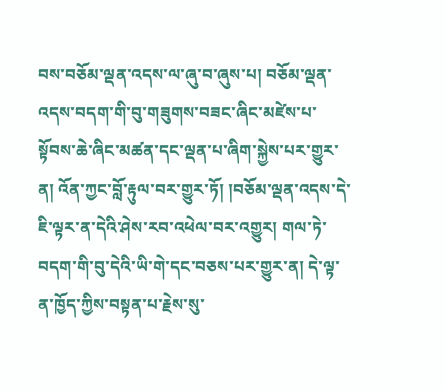བས་བཅོམ་ལྡན་འདས་ལ་ཞུ་བ་ཞུས་པ། བཅོམ་ལྡན་འདས་བདག་གི་བུ་གཟུགས་བཟང་ཞིང་མཛེས་པ་སྟོབས་ཆེ་ཞིང་མཚན་དང་ལྡན་པ་ཞིག་སྐྱེས་པར་གྱུར་ན། འོན་ཀྱང་བློ་རྟུལ་བར་གྱུར་ཏོ། །བཅོམ་ལྡན་འདས་དེ་ཇི་ལྟར་ན་དེའི་ཤེས་རབ་འཕེལ་བར་འགྱུར། གལ་ཏེ་བདག་གི་བུ་དེའི་ཡི་གེ་དང་བཅས་པར་གྱུར་ན། དེ་ལྟ་ན་ཁྱོད་ཀྱིས་བསྟན་པ་རྗེས་སུ་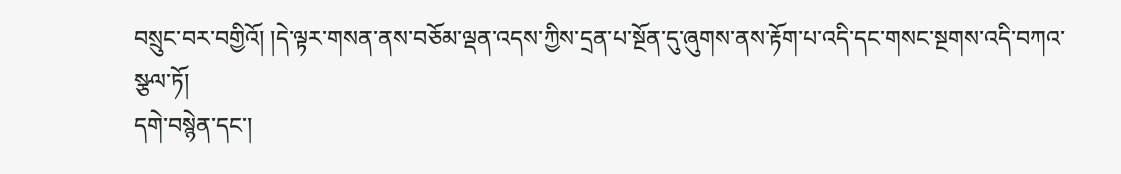བསྲུང་བར་བགྱིའོ། །དེ་ལྟར་གསན་ནས་བཅོམ་ལྡན་འདས་ཀྱིས་དྲན་པ་སྔོན་དུ་ཞུགས་ནས་རྟོག་པ་འདི་དང་གསང་སྔགས་འདི་བཀའ་སྩལ་ཏོ།
དགེ་བསྙེན་དང་།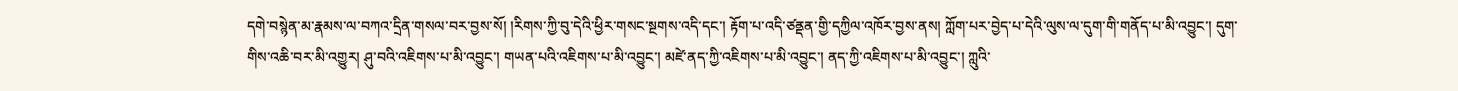དགེ་བསྙེན་མ་རྣམས་ལ་བཀའ་དྲིན་གསལ་བར་བྱས་སོ། །རིགས་ཀྱི་བུ་དེའི་ཕྱིར་གསང་སྔགས་འདི་དང་། རྟོག་པ་འདི་ཙནྡན་གྱི་དཀྱིལ་འཁོར་བྱས་ནས། ཀློག་པར་བྱེད་པ་དེའི་ལུས་ལ་དུག་གི་གནོད་པ་མི་འབྱུང་། དུག་གིས་འཆི་བར་མི་འགྱུར། ཤུ་བའི་འཇིགས་པ་མི་འབྱུང་། གཡན་པའི་འཇིགས་པ་མི་འབྱུང་། མཛེ་ནད་ཀྱི་འཇིགས་པ་མི་འབྱུང་། ནད་ཀྱི་འཇིགས་པ་མི་འབྱུང་། ཀླུའི་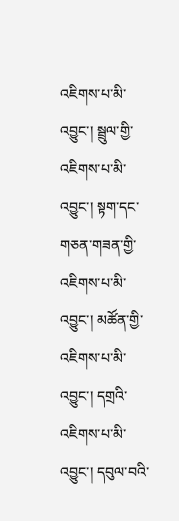འཇིགས་པ་མི་འབྱུང་། སྦྲུལ་གྱི་འཇིགས་པ་མི་འབྱུང་། སྟག་དང་གཅན་གཟན་གྱི་འཇིགས་པ་མི་འབྱུང་། མཚོན་གྱི་འཇིགས་པ་མི་འབྱུང་། དགྲའི་འཇིགས་པ་མི་འབྱུང་། དབུལ་བའི་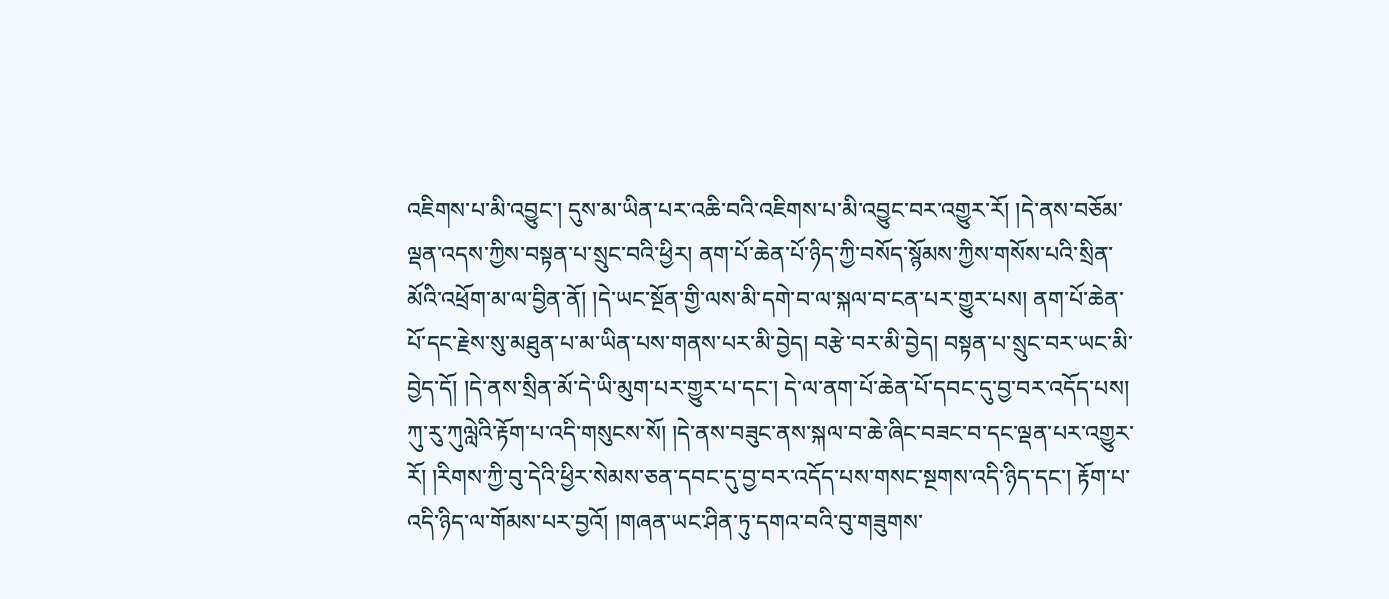འཇིགས་པ་མི་འབྱུང་། དུས་མ་ཡིན་པར་འཆི་བའི་འཇིགས་པ་མི་འབྱུང་བར་འགྱུར་རོ། །དེ་ནས་བཅོམ་ལྡན་འདས་ཀྱིས་བསྟན་པ་སྲུང་བའི་ཕྱིར། ནག་པོ་ཆེན་པོ་ཉིད་ཀྱི་བསོད་སྙོམས་ཀྱིས་གསོས་པའི་སྲིན་མོའི་འཕྲོག་མ་ལ་བྱིན་ནོ། །དེ་ཡང་སྔོན་གྱི་ལས་མི་དགེ་བ་ལ་སྐལ་བ་ངན་པར་གྱུར་པས། ནག་པོ་ཆེན་པོ་དང་རྗེས་སུ་མཐུན་པ་མ་ཡིན་པས་གནས་པར་མི་བྱེད། བརྩེ་བར་མི་བྱེད། བསྟན་པ་སྲུང་བར་ཡང་མི་བྱེད་དོ། །དེ་ནས་སྲིན་མོ་དེ་ཡི་མུག་པར་གྱུར་པ་དང་། དེ་ལ་ནག་པོ་ཆེན་པོ་དབང་དུ་བྱ་བར་འདོད་པས། ཀུ་རུ་ཀུལླེའི་རྟོག་པ་འདི་གསུངས་སོ། །དེ་ནས་བཟུང་ནས་སྐལ་བ་ཆེ་ཞིང་བཟང་བ་དང་ལྡན་པར་འགྱུར་རོ། །རིགས་ཀྱི་བུ་དེའི་ཕྱིར་སེམས་ཅན་དབང་དུ་བྱ་བར་འདོད་པས་གསང་སྔགས་འདི་ཉིད་དང་། རྟོག་པ་འདི་ཉིད་ལ་གོམས་པར་བྱའོ། །གཞན་ཡང་ཤིན་ཏུ་དགའ་བའི་བུ་གཟུགས་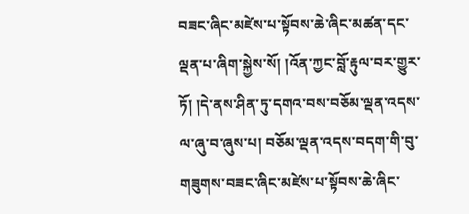བཟང་ཞིང་མཛེས་པ་སྟོབས་ཆེ་ཞིང་མཚན་དང་ལྡན་པ་ཞིག་སྐྱེས་སོ། །འོན་ཀྱང་བློ་རྟུལ་བར་གྱུར་ཏོ། །དེ་ནས་ཤིན་ཏུ་དགའ་བས་བཅོམ་ལྡན་འདས་ལ་ཞུ་བ་ཞུས་པ། བཅོམ་ལྡན་འདས་བདག་གི་བུ་གཟུགས་བཟང་ཞིང་མཛེས་པ་སྟོབས་ཆེ་ཞིང་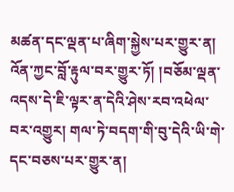མཚན་དང་ལྡན་པ་ཞིག་སྐྱེས་པར་གྱུར་ན། འོན་ཀྱང་བློ་རྟུལ་བར་གྱུར་ཏོ། །བཅོམ་ལྡན་འདས་དེ་ཇི་ལྟར་ན་དེའི་ཤེས་རབ་འཕེལ་བར་འགྱུར། གལ་ཏེ་བདག་གི་བུ་དེའི་ཡི་གེ་དང་བཅས་པར་གྱུར་ན།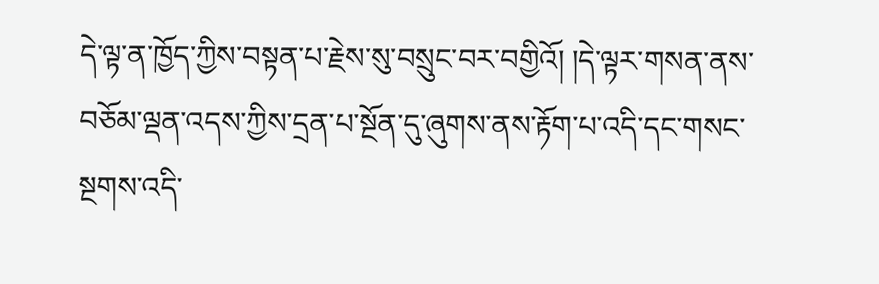དེ་ལྟ་ན་ཁྱོད་ཀྱིས་བསྟན་པ་རྗེས་སུ་བསྲུང་བར་བགྱིའོ། །དེ་ལྟར་གསན་ནས་བཅོམ་ལྡན་འདས་ཀྱིས་དྲན་པ་སྔོན་དུ་ཞུགས་ནས་རྟོག་པ་འདི་དང་གསང་སྔགས་འདི་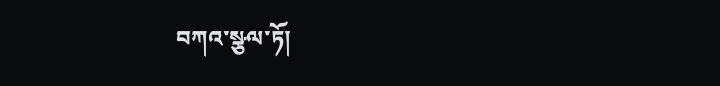བཀའ་སྩལ་ཏོ།